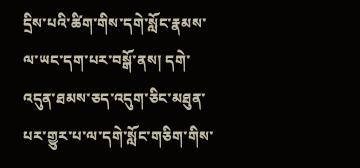དྲིས་པའི་ཚིག་གིས་དགེ་སློང་རྣམས་ལ་ཡང་དག་པར་བསྒོ་ནས། དགེ་འདུན་ཐམས་ཅད་འདུག་ཅིང་མཐུན་པར་གྱུར་པ་ལ་དགེ་སློང་གཅིག་གིས་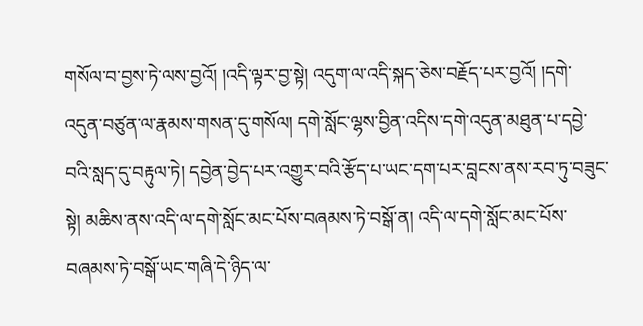གསོལ་བ་བྱས་ཏེ་ལས་བྱའོ། །འདི་ལྟར་བྱ་སྟེ། འདུག་ལ་འདི་སྐད་ཅེས་བརྗོད་པར་བྱའོ། །དགེ་འདུན་བཙུན་ལ་རྣམས་གསན་དུ་གསོལ། དགེ་སློང་ལྷས་བྱིན་འདིས་དགེ་འདུན་མཐུན་པ་དབྱེ་བའི་སླད་དུ་བརྟུལ་ཏེ། དབྱེན་བྱེད་པར་འགྱུར་བའི་རྩོད་པ་ཡང་དག་པར་བླངས་ནས་རབ་ཏུ་བཟུང་སྟེ། མཆིས་ནས་འདི་ལ་དགེ་སློང་མང་པོས་བཞམས་ཏེ་བསྒོ་ན། འདི་ལ་དགེ་སློང་མང་པོས་བཞམས་ཏེ་བསྒོ་ཡང་གཞི་དེ་ཉིད་ལ་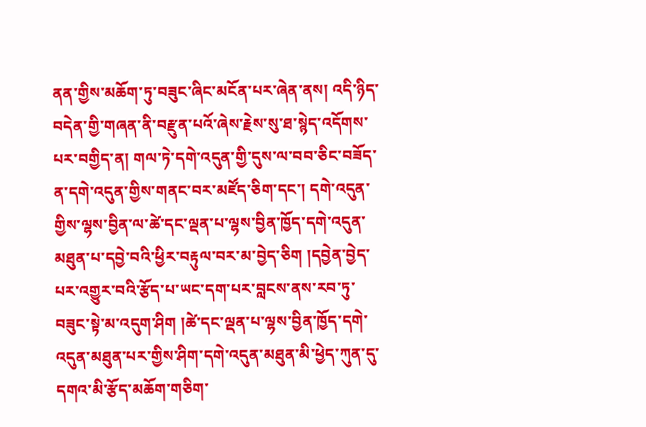ནན་གྱིས་མཆོག་ཏུ་བཟུང་ཞིང་མངོན་པར་ཞེན་ནས། འདི་ཉིད་བདེན་གྱི་གཞན་ནི་བརྫུན་པའོ་ཞེས་རྗེས་སུ་ཐ་སྙེད་འདོགས་པར་བགྱིད་ན། གལ་ཏེ་དགེ་འདུན་གྱི་དུས་ལ་བབ་ཅིང་བཟོད་ན་དགེ་འདུན་གྱིས་གནང་བར་མཛོད་ཅིག་དང་། དགེ་འདུན་གྱིས་ལྷས་བྱིན་ལ་ཚེ་དང་ལྡན་པ་ལྷས་བྱིན་ཁྱོད་དགེ་འདུན་མཐུན་པ་དབྱེ་བའི་ཕྱིར་བརྟུལ་བར་མ་བྱེད་ཅིག །དབྱེན་བྱེད་པར་འགྱུར་བའི་རྩོད་པ་ཡང་དག་པར་བླངས་ནས་རབ་ཏུ་བཟུང་སྟེ་མ་འདུག་ཤིག །ཚེ་དང་ལྡན་པ་ལྷས་བྱིན་ཁྱོད་དགེ་འདུན་མཐུན་པར་གྱིས་ཤིག་དགེ་འདུན་མཐུན་མི་ཕྱེད་ཀུན་དུ་དགའ་མི་རྩོད་མཆོག་གཅིག་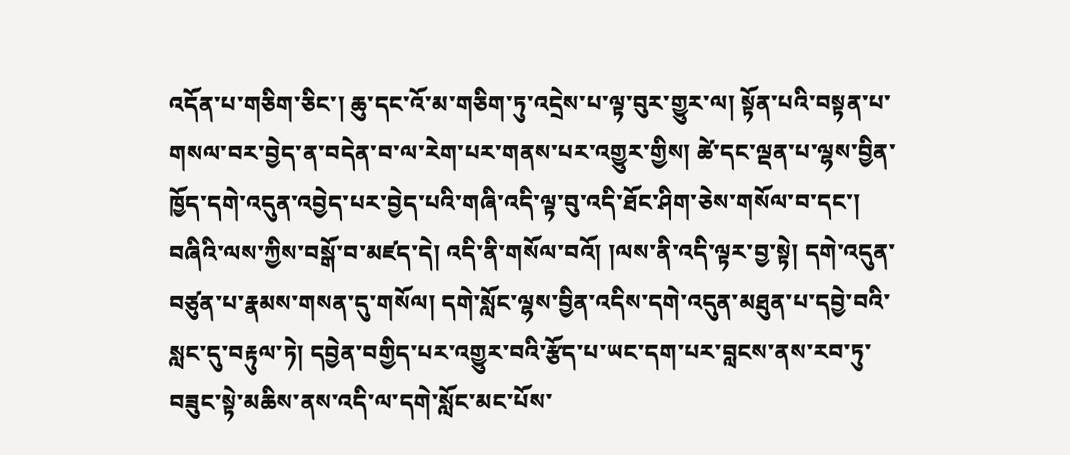འདོན་པ་གཅིག་ཅིང་། ཆུ་དང་འོ་མ་གཅིག་ཏུ་འདྲེས་པ་ལྟ་བུར་གྱུར་ལ། སྟོན་པའི་བསྟན་པ་གསལ་བར་བྱེད་ན་བདེན་བ་ལ་རེག་པར་གནས་པར་འགྱུར་གྱིས། ཚེ་དང་ལྡན་པ་ལྷས་བྱིན་ཁྱོད་དགེ་འདུན་འབྱེད་པར་བྱེད་པའི་གཞི་འདི་ལྟ་བུ་འདི་ཐོང་ཤིག་ཅེས་གསོལ་བ་དང་། བཞིའི་ལས་ཀྱིས་བསྒོ་བ་མཛད་དེ། འདི་ནི་གསོལ་བའོ། །ལས་ནི་འདི་ལྟར་བྱ་སྟེ། དགེ་འདུན་བཙུན་པ་རྣམས་གསན་དུ་གསོལ། དགེ་སློང་ལྷས་བྱིན་འདིས་དགེ་འདུན་མཐུན་པ་དབྱེ་བའི་སླང་དུ་བརྟུལ་ཏེ། དབྱེན་བགྱིད་པར་འགྱུར་བའི་རྩོད་པ་ཡང་དག་པར་བླངས་ནས་རབ་ཏུ་བཟུང་སྟེ་མཆིས་ནས་འདི་ལ་དགེ་སློང་མང་པོས་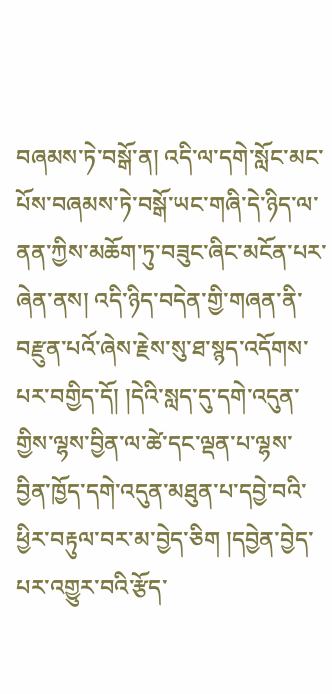བཞམས་ཏེ་བསྒོ་ན། འདི་ལ་དགེ་སློང་མང་པོས་བཞམས་ཏེ་བསྒོ་ཡང་གཞི་དེ་ཉིད་ལ་ནན་ཀྱིས་མཆོག་ཏུ་བཟུང་ཞིང་མངོན་པར་ཞེན་ནས། འདི་ཉིད་བདེན་གྱི་གཞན་ནི་བརྫུན་པའོ་ཞེས་རྗེས་སུ་ཐ་སྙད་འདོགས་
པར་བགྱིད་དོ། །དེའི་སླད་དུ་དགེ་འདུན་གྱིས་ལྷས་བྱིན་ལ་ཚེ་དང་ལྡན་པ་ལྷས་བྱིན་ཁྱོད་དགེ་འདུན་མཐུན་པ་དབྱེ་བའི་ཕྱིར་བརྟུལ་བར་མ་བྱེད་ཅིག །དབྱེན་བྱེད་པར་འགྱུར་བའི་རྩོད་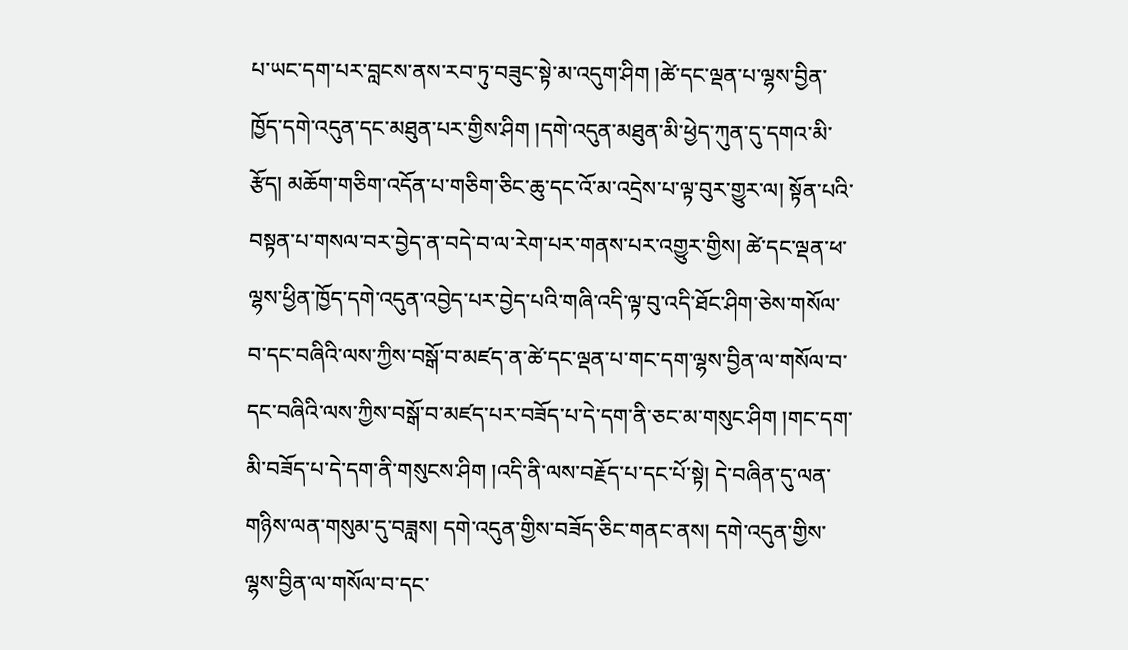པ་ཡང་དག་པར་བླངས་ནས་རབ་ཏུ་བཟུང་སྟེ་མ་འདུག་ཤིག །ཚེ་དང་ལྡན་པ་ལྷས་བྱིན་ཁྱོད་དགེ་འདུན་དང་མཐུན་པར་གྱིས་ཤིག །དགེ་འདུན་མཐུན་མི་ཕྱེད་ཀུན་དུ་དགའ་མི་རྩོད། མཆོག་གཅིག་འདོན་པ་གཅིག་ཅིང་ཆུ་དང་འོ་མ་འདྲེས་པ་ལྟ་བུར་གྱུར་ལ། སྟོན་པའི་བསྟན་པ་གསལ་བར་བྱེད་ན་བདེ་བ་ལ་རེག་པར་གནས་པར་འགྱུར་གྱིས། ཚེ་དང་ལྡན་ཕ་ལྷས་ཕྱིན་ཁྱོད་དགེ་འདུན་འབྱེད་པར་བྱེད་པའི་གཞི་འདི་ལྟ་བུ་འདི་ཐོང་ཤིག་ཅེས་གསོལ་བ་དང་བཞིའི་ལས་ཀྱིས་བསྒོ་བ་མཛད་ན་ཚེ་དང་ལྡན་པ་གང་དག་ལྷས་བྱིན་ལ་གསོལ་བ་དང་བཞིའི་ལས་ཀྱིས་བསྒོ་བ་མཛད་པར་བཟོད་པ་དེ་དག་ནི་ཅང་མ་གསུང་ཤིག །གང་དག་མི་བཟོད་པ་དེ་དག་ནི་གསུངས་ཤིག །འདི་ནི་ལས་བརྗོད་པ་དང་པོ་སྟེ། དེ་བཞིན་དུ་ལན་གཉིས་ལན་གསུམ་དུ་བཟླས། དགེ་འདུན་གྱིས་བཟོད་ཅིང་གནང་ནས། དགེ་འདུན་གྱིས་ལྷས་བྱིན་ལ་གསོལ་བ་དང་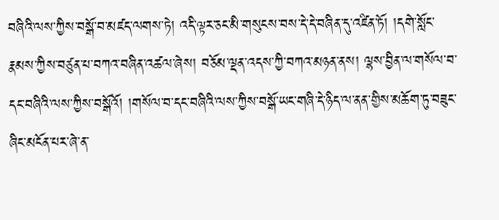བཞིའི་ལས་ཀྱིས་བསྒོ་བ་མཛད་ལགས་ཏེ། འདི་ལྟར་ཅང་མི་གསུངས་བས་དེ་དེ་བཞིན་དུ་འཛིན་ཏོ། །དགེ་སློང་རྣམས་ཀྱིས་བཙུན་པ་བཀའ་བཞིན་འཚལ་ཞེས། བཅོམ་ལྡན་འདས་ཀྱི་བཀའ་མཉན་ནས། ལྷས་བྱིན་ལ་གསོལ་བ་དང་བཞིའི་ལས་ཀྱིས་བསྒོའོ། །གསོལ་བ་དང་བཞིའི་ལས་ཀྱིས་བསྒོ་ཡང་གཞི་དེ་ཉིད་ལ་ནན་གྱིས་མཆོག་ཏུ་བཟུང་ཞིང་མངོན་པར་ཞེ་ན་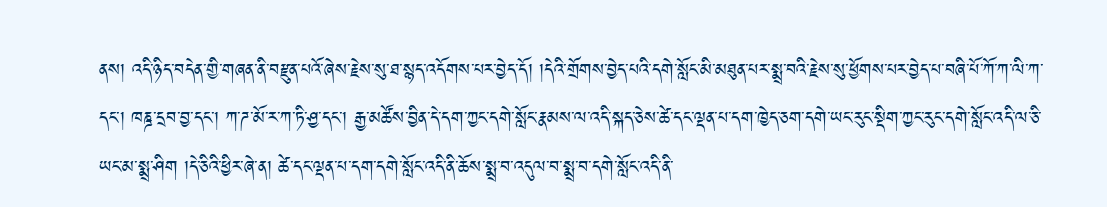ནས། འདི་ཉིད་བདེན་གྱི་གཞན་ནི་བརྫུན་པའོ་ཞེས་རྗེས་སུ་ཐ་སྙད་འདོགས་པར་བྱེད་དོ། །དེའི་གྲོགས་བྱེད་པའི་དགེ་སློང་མི་མཐུན་པར་སྨྲ་བའི་རྗེས་སུ་ཕྱོགས་པར་བྱེད་པ་བཞི་པོ་ཀོ་ཀ་ལི་ཀ་དང་། ཁཎྜ་དྲབ་བྱ་དང་། ཀ་ཌ་མོ་ར་ཀ་ཏི་ཤྱ་དང་། རྒྱ་མཚོས་བྱིན་དེ་དག་ཀྱང་དགེ་སློང་རྣམས་ལ་འདི་སྐད་ཅེས་ཚེ་དང་ལྡན་པ་དག་ཁྱེད་ཅག་དགེ་ཡང་རུང་སྡིག་ཀྱང་རུང་དགེ་སློང་འདི་ལ་ཅི་ཡང་མ་སྨྲ་ཤིག །དེ་ཅིའི་ཕྱིར་ཞེ་ན། ཚེ་དང་ལྡན་པ་དག་དགེ་སློང་འདི་ནི་ཆོས་སྨྲ་བ་འདུལ་བ་སྨྲ་བ་དགེ་སློང་འདི་ནི་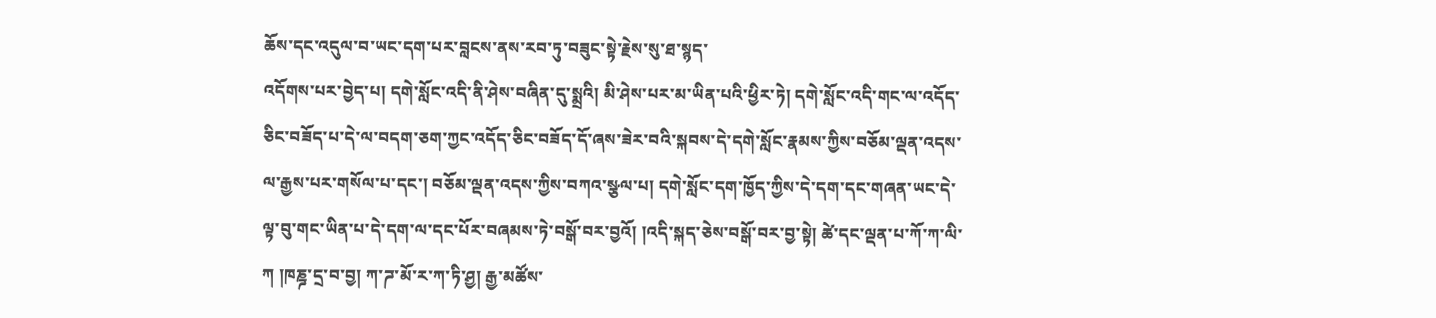ཆོས་དང་འདུལ་བ་ཡང་དག་པར་བླངས་ནས་རབ་ཏུ་བཟུང་སྟེ་རྗེས་སུ་ཐ་སྙད་
འདོགས་པར་བྱེད་པ། དགེ་སློང་འདི་ནི་ཤེས་བཞིན་དུ་སྨྲའི། མི་ཤེས་པར་མ་ཡིན་པའི་ཕྱིར་ཏེ། དགེ་སློང་འདི་གང་ལ་འདོད་ཅིང་བཟོད་པ་དེ་ལ་བདག་ཅག་ཀྱང་འདོད་ཅིང་བཟོད་དོ་ཞས་ཟེར་བའི་སྐབས་དེ་དགེ་སློང་རྣམས་ཀྱིས་བཅོམ་ལྡན་འདས་ལ་རྒྱས་པར་གསོལ་པ་དང་། བཅོམ་ལྡན་འདས་ཀྱིས་བཀའ་སྩལ་པ། དགེ་སློང་དག་ཁྱོད་ཀྱིས་དེ་དག་དང་གཞན་ཡང་དེ་ལྟ་བུ་གང་ཡིན་པ་དེ་དག་ལ་དང་པོར་བཞམས་ཏེ་བསྒོ་བར་བྱའོ། །འདི་སྐད་ཅེས་བསྒོ་བར་བྱ་སྟེ། ཚེ་དང་ལྡན་པ་ཀོ་ཀ་ལི་ཀ །ཁཎྜ་དྲ་བ་བྱ། ཀ་ཌ་མོ་ར་ཀ་ཏི་ཤྱ། རྒྱ་མཚོས་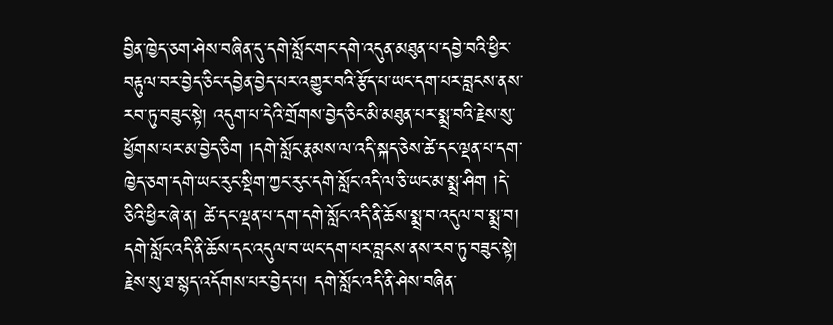བྱིན་ཁྱེད་ཅག་ཤེས་བཞིན་དུ་དགེ་སློང་གང་དགེ་འདུན་མཐུན་པ་དབྱེ་བའི་ཕྱིར་བརྟུལ་བར་བྱེད་ཅིང་དབྱེན་བྱེད་པར་འགྱུར་བའི་རྩོད་པ་ཡང་དག་པར་བླངས་ནས་རབ་ཏུ་བཟུང་སྟེ། འདུག་པ་དེའི་གྲོགས་བྱེད་ཅིང་མི་མཐུན་པར་སྨྲ་བའི་རྗེས་སུ་ཕྱོགས་པར་མ་བྱེད་ཅིག །དགེ་སློང་རྣམས་ལ་འདི་སྐད་ཅེས་ཚེ་དང་ལྡན་པ་དག་ཁྱེད་ཅག་དགེ་ཡང་རུང་སྡིག་ཀྱང་རུང་དགེ་སློང་འདི་ལ་ཅི་ཡང་མ་སྨྲ་ཤིག །དེ་ཅིའི་ཕྱིར་ཞེ་ན། ཚེ་དང་ལྡན་པ་དག་དགེ་སློང་འདི་ནི་ཆོས་སྨྲ་བ་འདུལ་བ་སྨྲ་བ། དགེ་སློང་འདི་ནི་ཆོས་དང་འདུལ་བ་ཡང་དག་པར་བླངས་ནས་རབ་ཏུ་བཟུང་སྟེ། རྗེས་སུ་ཐ་སྙད་འདོགས་པར་བྱེད་པ། དགེ་སློང་འདི་ནི་ཤེས་བཞིན་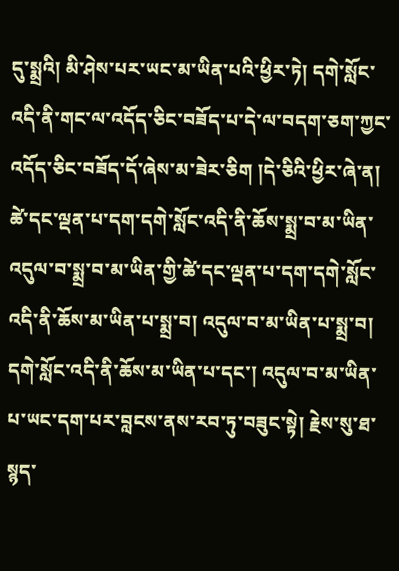དུ་སྨྲའི། མི་ཤེས་པར་ཡང་མ་ཡིན་པའི་ཕྱིར་ཏེ། དགེ་སློང་འདི་ནི་གང་ལ་འདོད་ཅིང་བཟོད་པ་དེ་ལ་བདག་ཅག་ཀྱང་འདོད་ཅིང་བཟོད་དོ་ཞེས་མ་ཟེར་ཅིག །དེ་ཅིའི་ཕྱིར་ཞེ་ན། ཚེ་དང་ལྡན་པ་དག་དགེ་སློང་འདི་ནི་ཆོས་སྨྲ་བ་མ་ཡིན་འདུལ་བ་སྨྲ་བ་མ་ཡིན་གྱི་ཚེ་དང་ལྡན་པ་དག་དགེ་སློང་འདི་ནི་ཆོས་མ་ཡིན་པ་སྨྲ་བ། འདུལ་བ་མ་ཡིན་པ་སྨྲ་བ། དགེ་སློང་འདི་ནི་ཆོས་མ་ཡིན་པ་དང་། འདུལ་བ་མ་ཡིན་པ་ཡང་དག་པར་བླངས་ནས་རབ་ཏུ་བཟུང་སྟེ། རྗེས་སུ་ཐ་སྙད་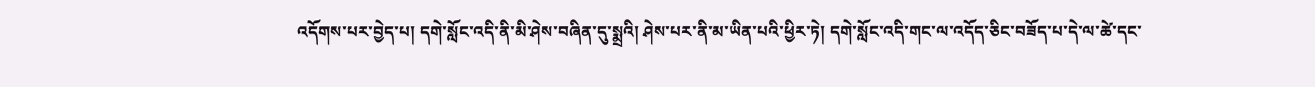འདོགས་པར་བྱེད་པ། དགེ་སློང་འདི་ནི་མི་ཤེས་བཞིན་དུ་སྨྲའི། ཤེས་པར་ནི་མ་ཡིན་པའི་ཕྱིར་ཏེ། དགེ་སློང་འདི་གང་ལ་འདོད་ཅིང་བཟོད་པ་དེ་ལ་ཚེ་དང་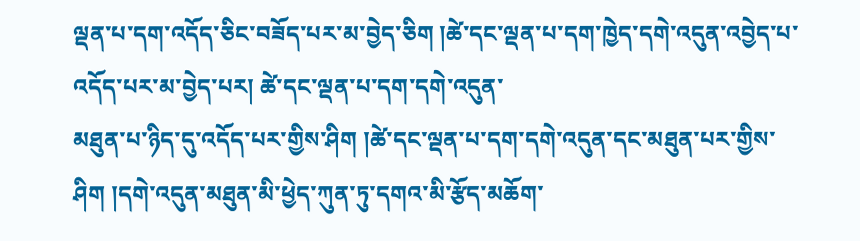ལྡན་པ་དག་འདོད་ཅིང་བཟོད་པར་མ་བྱེད་ཅིག །ཚེ་དང་ལྡན་པ་དག་ཁྱེད་དགེ་འདུན་འབྱེད་པ་འདོད་པར་མ་བྱེད་པར། ཚེ་དང་ལྡན་པ་དག་དགེ་འདུན་
མཐུན་པ་ཉིད་དུ་འདོད་པར་གྱིས་ཤིག །ཚེ་དང་ལྡན་པ་དག་དགེ་འདུན་དང་མཐུན་པར་གྱིས་ཤིག །དགེ་འདུན་མཐུན་མི་ཕྱེད་ཀུན་ཏུ་དགའ་མི་རྩོད་མཆོག་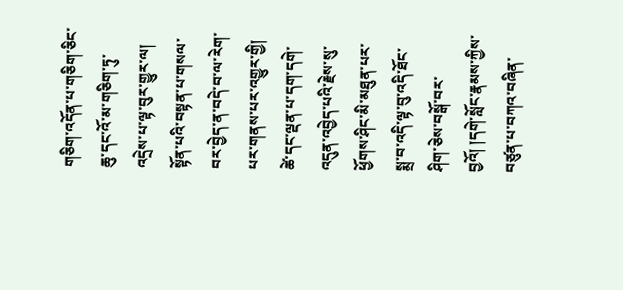གཅིག་འདོན་པ་གཅིག་ཅིང་ཆུ་དང་འོ་མ་གཅིག་ཏུ་འདྲེས་པ་ལྟ་བུར་གྱུར་ལ། སྟོན་པའི་བསྟན་པ་གསལ་བར་བྱེད་ན་བདེ་བ་ལ་རེག་པར་གནས་པར་འགྱུར་གྱི། ཚེ་དང་ལྡན་པ་དག་དགེ་འདུན་འབྱེད་པའི་རྗེས་སུ་ཕྱོགས་ཤིང་མི་མཐུན་པར་སྨྲ་བ་འདི་ལྟ་བུ་འདི་ཐོང་ཤིག་ཅེས་བསྒོ་བར་བྱའོ། །དགེ་སློང་རྣམས་ཀྱིས་བཙུན་པ་བཀའ་བཞིན་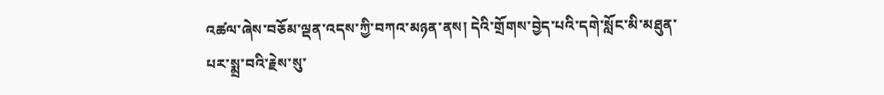འཚལ་ཞེས་བཅོམ་ལྡན་འདས་ཀྱི་བཀའ་མཉན་ནས། དེའི་གྲོགས་བྱེད་པའི་དགེ་སློང་མི་མཐུན་པར་སྨྲ་བའི་རྗེས་སུ་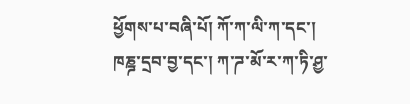ཕྱོགས་པ་བཞི་པོ། ཀོ་ཀ་ལི་ཀ་དང་། ཁཎྜ་དྲབ་བྱ་དང་། ཀ་ཌ་མོ་ར་ཀ་ཏི་ཤྱ་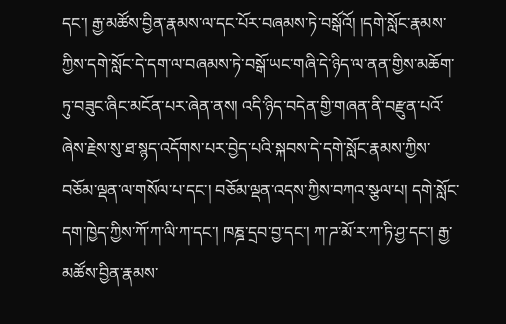དང་། རྒྱ་མཚོས་བྱིན་རྣམས་ལ་དང་པོར་བཞམས་ཏེ་བསྒོའོ། །དགེ་སློང་རྣམས་ཀྱིས་དགེ་སློང་དེ་དག་ལ་བཞམས་ཏེ་བསྒོ་ཡང་གཞི་དེ་ཉིད་ལ་ནན་གྱིས་མཆོག་ཏུ་བཟུང་ཞིང་མངོན་པར་ཞེན་ནས། འདི་ཉིད་བདེན་གྱི་གཞན་ནི་བརྫུན་པའོ་ཞེས་རྗེས་སུ་ཐ་སྙད་འདོགས་པར་བྱེད་པའི་སྐབས་དེ་དགེ་སློང་རྣམས་ཀྱིས་བཅོམ་ལྡན་ལ་གསོལ་པ་དང་། བཅོམ་ལྡན་འདས་ཀྱིས་བཀའ་སྩལ་པ། དགེ་སློང་དག་ཁྱེད་ཀྱིས་ཀོ་ཀ་ལི་ཀ་དང་། ཁཎྜ་དྲབ་བྱ་དང་། ཀ་ཌ་མོ་ར་ཀ་ཏི་ཤྱ་དང་། རྒྱ་མཚོས་བྱིན་རྣམས་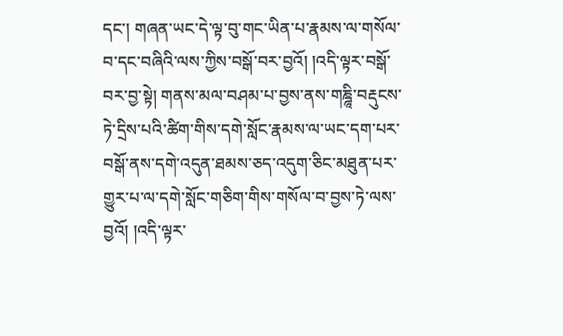དང་། གཞན་ཡང་དེ་ལྟ་བུ་གང་ཡིན་པ་རྣམས་ལ་གསོལ་བ་དང་བཞིའི་ལས་ཀྱིས་བསྒོ་བར་བྱའོ། །འདི་ལྟར་བསྒོ་བར་བྱ་སྟེ། གནས་མལ་བཤམ་པ་བྱས་ནས་གཎྜཱི་བརྡུངས་ཏེ་དྲིས་པའི་ཚིག་གིས་དགེ་སློང་རྣམས་ལ་ཡང་དག་པར་བསྒོ་ནས་དགེ་འདུན་ཐམས་ཅད་འདུག་ཅིང་མཐུན་པར་གྱུར་པ་ལ་དགེ་སློང་གཅིག་གིས་གསོལ་བ་བྱས་ཏེ་ལས་བྱའོ། །འདི་ལྟར་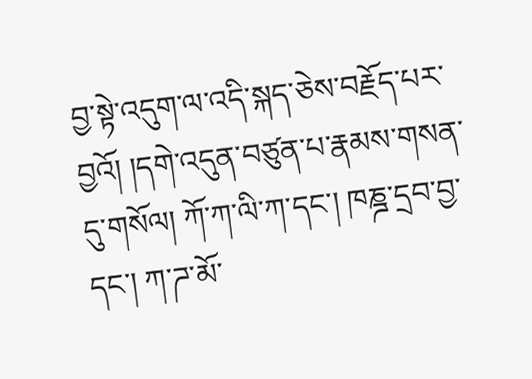བྱ་སྟེ་འདུག་ལ་འདི་སྐད་ཅེས་བརྗོད་པར་བྱའོ། །དགེ་འདུན་བཙུན་པ་རྣམས་གསན་དུ་གསོལ། ཀོ་ཀ་ལི་ཀ་དང་། ཁཎྜ་དྲབ་བྱ་དང་། ཀ་ཌ་མོ་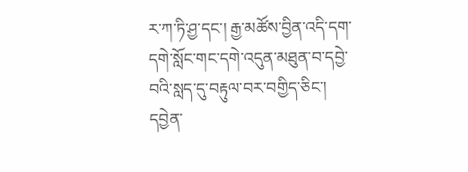ར་ཀ་ཏི་ཤྱ་དང་། རྒྱ་མཚོས་བྱིན་འདི་དག་དགེ་སློང་གང་དགེ་འདུན་མཐུན་བ་དབྱེ་བའི་སླད་དུ་བརྟུལ་བར་བགྱིད་ཅིང་། དབྱེན་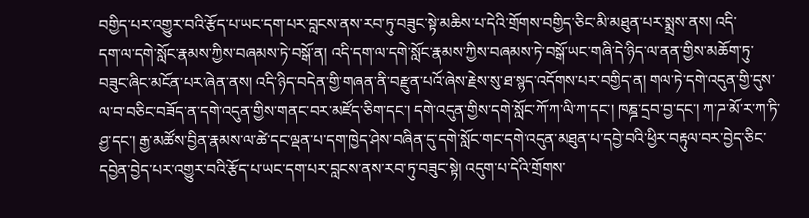བགྱིད་པར་འགྱུར་བའི་རྩོད་པ་ཡང་དག་པར་བླངས་ནས་རབ་ཏུ་བཟུང་སྟེ་མཆིས་པ་དེའི་གྲོགས་བགྱིད་ཅིང་མི་མཐུན་པར་སྨྲས་ནས། འདི་
དག་ལ་དགེ་སློང་རྣམས་ཀྱིས་བཞམས་ཏེ་བསྒོ་ན། འདི་དག་ལ་དགེ་སློང་རྣམས་ཀྱིས་བཞམས་ཏེ་བསྒོ་ཡང་གཞི་དེ་ཉིད་ལ་ནན་གྱིས་མཆོག་ཏུ་བཟུང་ཞིང་མངོན་པར་ཞེན་ནས། འདི་ཉིད་བདེན་གྱི་གཞན་ནི་བརྫུན་པའོ་ཞེས་རྗེས་སུ་ཐ་སྙད་འདོགས་པར་བགྱིད་ན། གལ་ཏེ་དགེ་འདུན་གྱི་དུས་ལ་བ་བཅིང་བཟོད་ན་དགེ་འདུན་གྱིས་གནང་བར་མཛོད་ཅིག་དང་། དགེ་འདུན་གྱིས་དགེ་སློང་ཀོ་ཀ་ལི་ཀ་དང་། ཁཎྜ་དྲབ་བྱ་དང་། ཀ་ཌ་མོ་ར་ཀ་ཏི་ཤྱ་དང་། རྒྱ་མཚོས་བྱིན་རྣམས་ལ་ཚེ་དང་ལྡན་པ་དག་ཁྱེད་ཤེས་བཞིན་དུ་དགེ་སློང་གང་དགེ་འདུན་མཐུན་པ་དབྱེ་བའི་ཕྱིར་བརྟུལ་བར་བྱེད་ཅིང་དབྱེན་བྱེད་པར་འགྱུར་བའི་རྩོད་པ་ཡང་དག་པར་བླངས་ནས་རབ་ཏུ་བཟུང་སྟེ། འདུག་པ་དེའི་གྲོགས་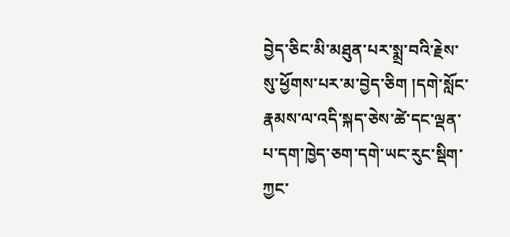བྱེད་ཅིང་མི་མཐུན་པར་སྨྲ་བའི་རྗེས་སུ་ཕྱོགས་པར་མ་བྱེད་ཅིག །དགེ་སློང་རྣམས་ལ་འདི་སྐད་ཅེས་ཚེ་དང་ལྡན་པ་དག་ཁྱེད་ཅག་དགེ་ཡང་རུང་སྡིག་ཀྱང་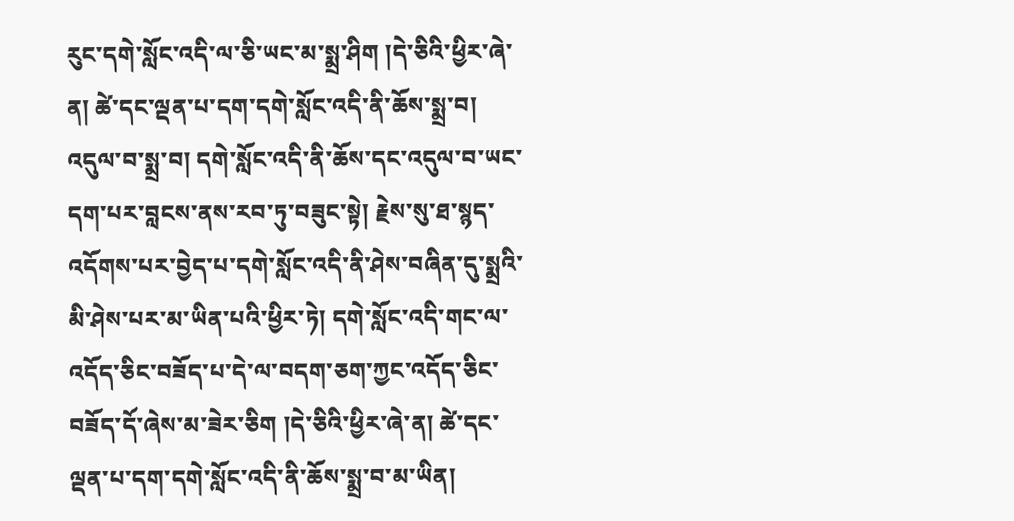རུང་དགེ་སློང་འདི་ལ་ཅི་ཡང་མ་སྨྲ་ཤིག །དེ་ཅིའི་ཕྱིར་ཞེ་ན། ཚེ་དང་ལྡན་པ་དག་དགེ་སློང་འདི་ནི་ཆོས་སྨྲ་བ། འདུལ་བ་སྨྲ་བ། དགེ་སློང་འདི་ནི་ཆོས་དང་འདུལ་བ་ཡང་དག་པར་བླངས་ནས་རབ་ཏུ་བཟུང་སྟེ། རྗེས་སུ་ཐ་སྙད་འདོགས་པར་བྱེད་པ་དགེ་སློང་འདི་ནི་ཤེས་བཞིན་དུ་སྨྲའི་མི་ཤེས་པར་མ་ཡིན་པའི་ཕྱིར་ཏེ། དགེ་སློང་འདི་གང་ལ་འདོད་ཅིང་བཟོད་པ་དེ་ལ་བདག་ཅག་ཀྱང་འདོད་ཅིང་བཟོད་དོ་ཞེས་མ་ཟེར་ཅིག །དེ་ཅིའི་ཕྱིར་ཞེ་ན། ཚེ་དང་ལྡན་པ་དག་དགེ་སློང་འདི་ནི་ཆོས་སྨྲ་བ་མ་ཡིན།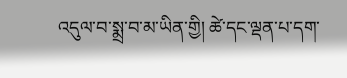འདུལ་བ་སྨྲ་བ་མ་ཡིན་གྱི། ཚེ་དང་ལྡན་པ་དག་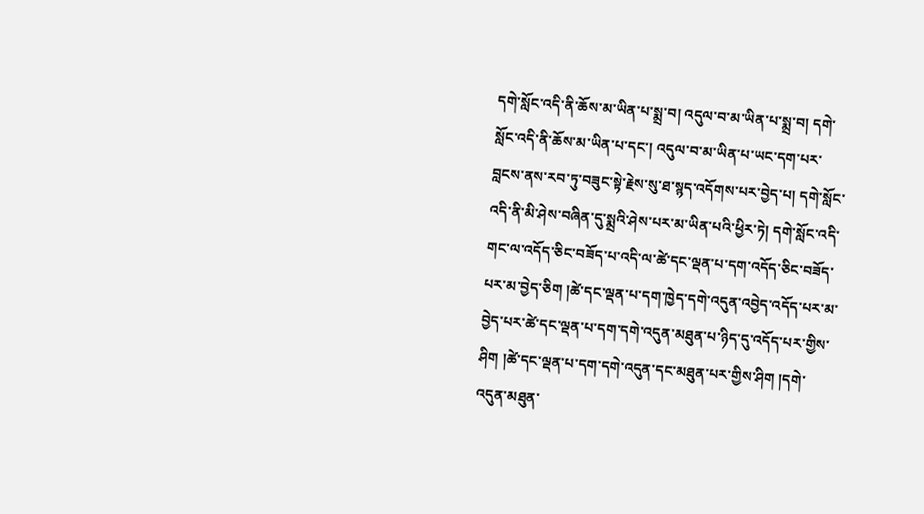དགེ་སློང་འདི་ནི་ཆོས་མ་ཡིན་པ་སྨྲ་བ། འདུལ་བ་མ་ཡིན་པ་སྨྲ་བ། དགེ་སློང་འདི་ནི་ཆོས་མ་ཡིན་པ་དང་། འདུལ་བ་མ་ཡིན་པ་ཡང་དག་པར་བླངས་ནས་རབ་ཏུ་བཟུང་སྟེ་རྗེས་སུ་ཐ་སྙད་འདོགས་པར་བྱེད་པ། དགེ་སློང་འདི་ནི་མི་ཤེས་བཞིན་དུ་སྨྲའི་ཤེས་པར་མ་ཡིན་པའི་ཕྱིར་ཏེ། དགེ་སློང་འདི་གང་ལ་འདོད་ཅིང་བཟོད་པ་འདི་ལ་ཚེ་དང་ལྡན་པ་དག་འདོད་ཅིང་བཟོད་པར་མ་བྱེད་ཅིག །ཚེ་དང་ལྡན་པ་དག་ཁྱེད་དགེ་འདུན་འབྱེད་འདོད་པར་མ་བྱེད་པར་ཚེ་དང་ལྡན་པ་དག་དགེ་འདུན་མཐུན་པ་ཉིད་དུ་འདོད་པར་གྱིས་ཤིག །ཚེ་དང་ལྡན་པ་དག་དགེ་འདུན་དང་མཐུན་པར་གྱིས་ཤིག །དགེ་འདུན་མཐུན་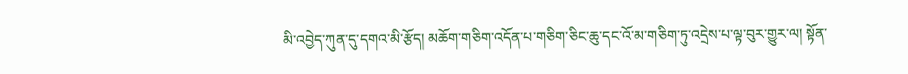མི་འབྱེད་ཀུན་དུ་དགའ་མི་རྩོད། མཆོག་གཅིག་འདོན་པ་གཅིག་ཅིང་ཆུ་དང་འོ་མ་གཅིག་ཏུ་འདྲེས་པ་ལྟ་བུར་གྱུར་ལ། སྟོན་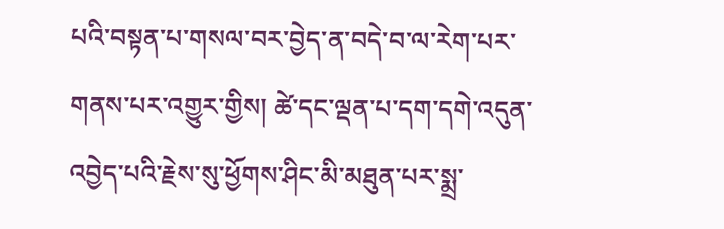པའི་བསྟན་པ་གསལ་བར་བྱེད་ན་བདེ་བ་ལ་རེག་པར་གནས་པར་འགྱུར་གྱིས། ཚེ་དང་ལྡན་པ་དག་དགེ་འདུན་འབྱེད་པའི་རྗེས་སུ་ཕྱོགས་ཤིང་མི་མཐུན་པར་སྨྲ་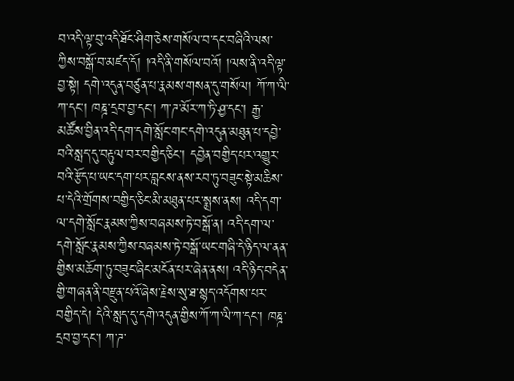བ་འདི་ལྟ་བུ་འདི་ཐོང་ཤིག་ཅེས་གསོལ་བ་དང་བཞིའི་ལས་ཀྱིས་བསྒོ་བ་མཛད་དོ། །འདི་ནི་གསོལ་བའོ། །ལས་ནི་འདི་ལྟ་བྱ་སྟེ། དགེ་འདུན་བཙུན་པ་རྣམས་གསན་དུ་གསོལ། ཀོ་ཀ་ལི་ཀ་དང་། ཁཎྜ་དྲབ་བྱ་དང་། ཀ་ཌ་མོར་ཀ་ཏི་ཤྱ་དང་། རྒྱ་མཚོས་བྱིན་འདི་དག་དགེ་སློང་གང་དགེ་འདུན་མཐུན་པ་དབྱེ་བའི་སླད་དུ་བརྟུལ་བར་བགྱིད་ཅིང་། དབྱེན་བགྱིད་པར་འགྱུར་བའི་རྩོད་པ་ཡང་དག་པར་བླངས་ནས་རབ་ཏུ་བཟུང་སྟེ་མཆིས་པ་དེའི་གྲོགས་བགྱིད་ཅིང་མི་མཐུན་པར་སྨྲས་ནས། འདི་དག་ལ་དགེ་སློང་རྣམས་ཀྱིས་བཞམས་ཏེ་བསྒོ་ན། འདི་དག་ལ་དགེ་སློང་རྣམས་ཀྱིས་བཞམས་ཏེ་བསྒོ་ཡང་གཞི་དེ་ཉིད་ལ་ནན་གྱིས་མཆོག་ཏུ་བཟུང་ཞིང་མངོན་པར་ཞེན་ནས། འདི་ཉིད་བདེན་གྱི་གཞན་ནི་བརྫུན་པའོ་ཞེས་རྗེས་སུ་ཐ་སྙད་འདོགས་པར་བགྱིད་དེ། དེའི་སླད་དུ་དགེ་འདུན་གྱིས་ཀོ་ཀ་ལི་ཀ་དང་། ཁཎྜ་དྲབ་བྱ་དང་། ཀ་ཌ་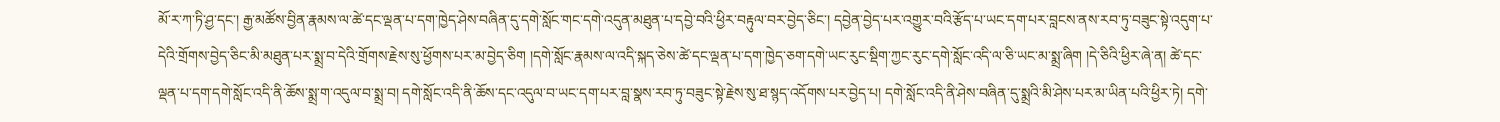མོ་ར་ཀ་ཏི་ཤྱ་དང་། རྒྱ་མཚོས་བྱིན་རྣམས་ལ་ཚེ་དང་ལྡན་པ་དག་ཁྱེད་ཤེས་བཞིན་དུ་དགེ་སློང་གང་དགེ་འདུན་མཐུན་པ་དབྱེ་བའི་ཕྱིར་བརྟུལ་བར་བྱེད་ཅིང་། དབྱེན་བྱེད་པར་འགྱུར་བའི་རྩོད་པ་ཡང་དག་པར་བླངས་ནས་རབ་ཏུ་བཟུང་སྟེ་འདུག་པ་དེའི་གྲོགས་བྱེད་ཅིང་མི་མཐུན་པར་སྨྲ་བ་དེའི་གྲོགས་རྗེས་སུ་ཕྱོགས་པར་མ་བྱེད་ཅིག །དགེ་སློང་རྣམས་ལ་འདི་སྐད་ཅེས་ཚེ་དང་ལྡན་པ་དག་ཁྱེད་ཅག་དགེ་ཡང་རུང་སྡིག་ཀྱང་རུང་དགེ་སློང་འདི་ལ་ཅི་ཡང་མ་སྨྲ་ཞིག །དེ་ཅིའི་ཕྱིར་ཞེ་ན། ཚེ་དང་ལྡན་པ་དག་དགེ་སློང་འདི་ནི་ཆོས་སྨྲ་ག་འདུལ་བ་སྨྲ་བ། དགེ་སློང་འདི་ནི་ཆོས་དང་འདུལ་བ་ཡང་དག་པར་བླ་སྣས་རབ་ཏུ་བཟུང་སྟེ་རྗེས་སུ་ཐ་སྙད་འདོགས་པར་བྱེད་པ། དགེ་སློང་འདི་ནི་ཤེས་བཞིན་དུ་སྨྲའི་མི་ཤེས་པར་མ་ཡིན་པའི་ཕྱིར་ཏེ། དགེ་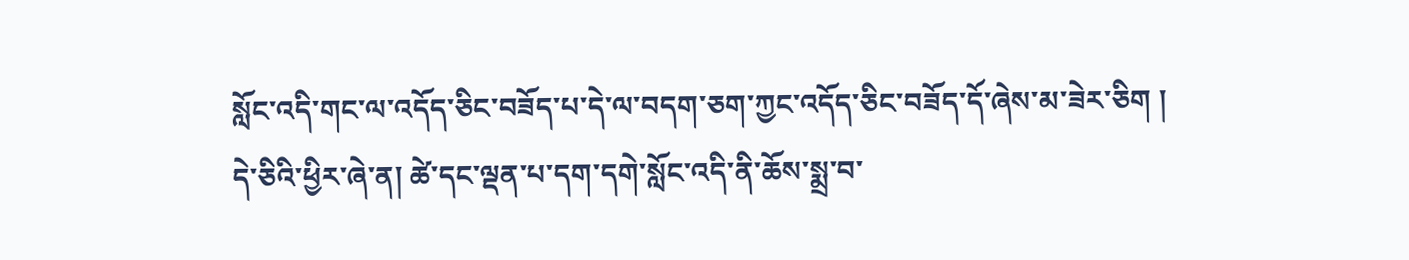སློང་འདི་གང་ལ་འདོད་ཅིང་བཟོད་པ་དེ་ལ་བདག་ཅག་ཀྱང་འདོད་ཅིང་བཟོད་དོ་ཞེས་མ་ཟེར་ཅིག །
དེ་ཅིའི་ཕྱིར་ཞེ་ན། ཚེ་དང་ལྡན་པ་དག་དགེ་སློང་འདི་ནི་ཆོས་སྨྲ་བ་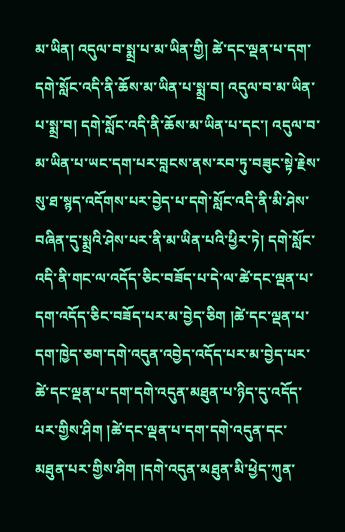མ་ཡིན། འདུལ་བ་སྨྲ་པ་མ་ཡིན་གྱི། ཚེ་དང་ལྡན་པ་དག་དགེ་སློང་འདི་ནི་ཆོས་མ་ཡིན་པ་སྨྲ་བ། འདུལ་བ་མ་ཡིན་པ་སྨྲ་བ། དགེ་སློང་འདི་ནི་ཆོས་མ་ཡིན་པ་དང་། འདུལ་བ་མ་ཡིན་པ་ཡང་དག་པར་བླངས་ནས་རབ་ཏུ་བཟུང་སྟེ་རྗེས་སུ་ཐ་སྙད་འདོགས་པར་བྱེད་པ་དགེ་སློང་འདི་ནི་མི་ཤེས་བཞིན་དུ་སྨྲའི་ཤེས་པར་ནི་མ་ཡིན་པའི་ཕྱིར་ཏེ། དགེ་སློང་འདི་ནི་གང་ལ་འདོད་ཅིང་བཟོད་པ་དེ་ལ་ཚེ་དང་ལྡན་པ་དག་འདོད་ཅིང་བཟོད་པར་མ་བྱེད་ཅིག །ཚེ་དང་ལྡན་པ་དག་ཁྱེད་ཅག་དགེ་འདུན་འབྱེད་འདོད་པར་མ་བྱེད་པར་ཚེ་དང་ལྡན་པ་དག་དགེ་འདུན་མཐུན་པ་ཉིད་དུ་འདོད་པར་གྱིས་ཤིག །ཚེ་དང་ལྡན་པ་དག་དགེ་འདུན་དང་མཐུན་པར་གྱིས་ཤིག །དགེ་འདུན་མཐུན་མི་ཕྱེད་ཀུན་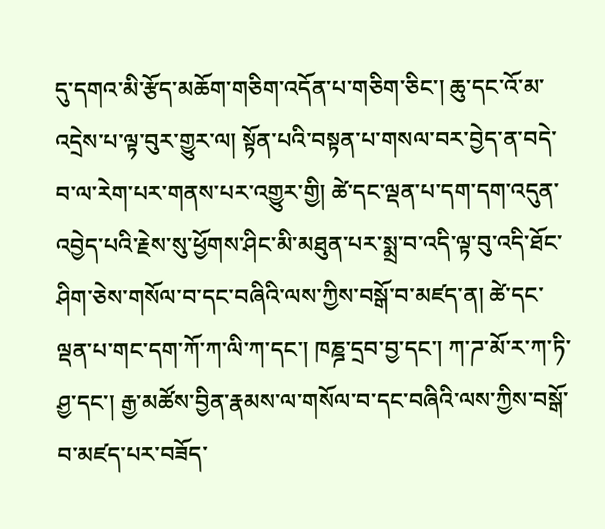དུ་དགའ་མི་རྩོད་མཆོག་གཅིག་འདོན་པ་གཅིག་ཅིང་། ཆུ་དང་འོ་མ་འདྲེས་པ་ལྟ་བུར་གྱུར་ལ། སྟོན་པའི་བསྟན་པ་གསལ་བར་བྱེད་ན་བདེ་བ་ལ་རེག་པར་གནས་པར་འགྱུར་གྱི། ཚེ་དང་ལྡན་པ་དག་དག་འདུན་འབྱེད་པའི་རྗེས་སུ་ཕྱོགས་ཤིང་མི་མཐུན་པར་སྨྲ་བ་འདི་ལྟ་བུ་འདི་ཐོང་ཤིག་ཅེས་གསོལ་བ་དང་བཞིའི་ལས་ཀྱིས་བསྒོ་བ་མཛད་ན། ཚེ་དང་ལྡན་པ་གང་དག་ཀོ་ཀ་ལི་ཀ་དང་། ཁཎྜ་དྲབ་བྱ་དང་། ཀ་ཌ་མོ་ར་ཀ་ཏི་ཤྱ་དང་། རྒྱ་མཚོས་བྱིན་རྣམས་ལ་གསོལ་བ་དང་བཞིའི་ལས་ཀྱིས་བསྒོ་བ་མཛད་པར་བཟོད་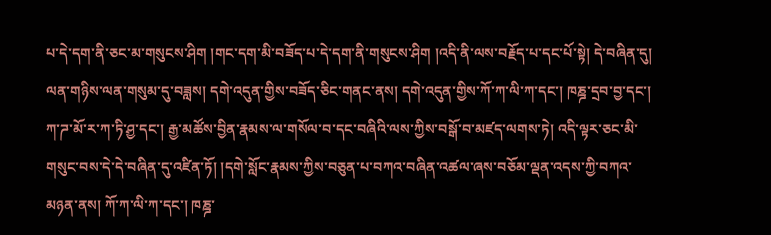པ་དེ་དག་ནི་ཅང་མ་གསུངས་ཤིག །གང་དག་མི་བཟོད་པ་དེ་དག་ནི་གསུངས་ཤིག །འདི་ནི་ལས་བརྗོད་པ་དང་པོ་སྟེ། དེ་བཞིན་དུ། ལན་གཉིས་ལན་གསུམ་དུ་བཟླས། དགེ་འདུན་གྱིས་བཟོད་ཅིང་གནང་ནས། དགེ་འདུན་གྱིས་ཀོ་ཀ་ལི་ཀ་དང་། ཁཎྜ་དྲབ་བྱ་དང་། ཀ་ཌ་མོ་ར་ཀ་ཏི་ཤྱ་དང་། རྒྱ་མཚོས་བྱིན་རྣམས་ལ་གསོལ་བ་དང་བཞིའི་ལས་ཀྱིས་བསྒོ་བ་མཛད་ལགས་ཏེ། འདི་ལྟར་ཅང་མི་གསུང་བས་དེ་དེ་བཞིན་དུ་འཛིན་ཏོ། །དགེ་སློང་རྣམས་ཀྱིས་བཅུན་པ་བཀའ་བཞིན་འཚལ་ཞས་བཅོམ་ལྡན་འདས་ཀྱི་བཀའ་མཉན་ནས། ཀོ་ཀ་ལི་ཀ་དང་། ཁཎྜ་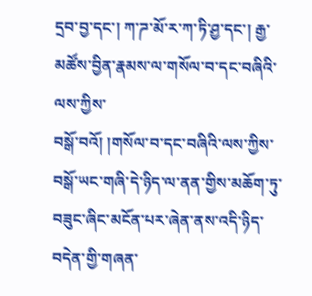དྲབ་བྱ་དང་། ཀ་ཌ་མོ་ར་ཀ་ཏི་ཤྱ་དང་། རྒྱ་མཚོས་བྱིན་རྣམས་ལ་གསོལ་བ་དང་བཞིའི་ལས་ཀྱིས་
བསྒོ་བའོ། །གསོལ་བ་དང་བཞིའི་ལས་ཀྱིས་བསྒོ་ཡང་གཞི་དེ་ཉིད་ལ་ནན་གྱིས་མཆོག་ཏུ་བཟུང་ཞིང་མངོན་པར་ཞེན་ནས་འདི་ཉིད་བདེན་གྱི་གཞན་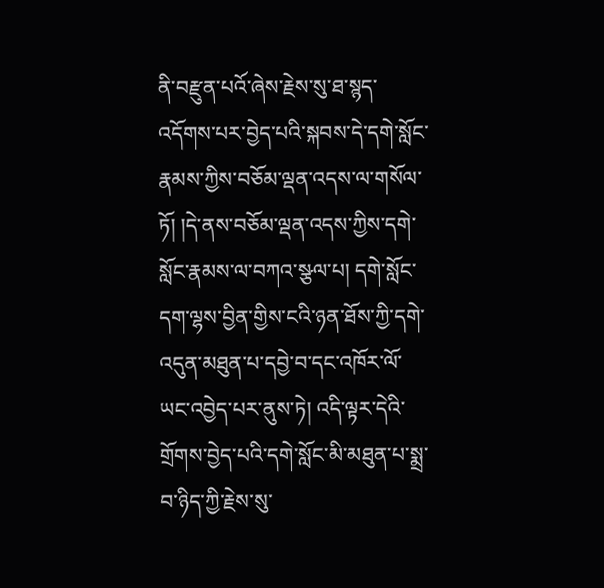ནི་བརྫུན་པའོ་ཞེས་རྗེས་སུ་ཐ་སྙད་འདོགས་པར་བྱེད་པའི་སྐབས་དེ་དགེ་སློང་རྣམས་ཀྱིས་བཅོམ་ལྡན་འདས་ལ་གསོལ་ཏོ། །དེ་ནས་བཅོམ་ལྡན་འདས་ཀྱིས་དགེ་སློང་རྣམས་ལ་བཀའ་སྩལ་པ། དགེ་སློང་དག་ལྷས་བྱིན་གྱིས་ངའི་ཉན་ཐོས་ཀྱི་དགེ་འདུན་མཐུན་པ་དབྱེ་བ་དང་འཁོར་ལོ་ཡང་འབྱེད་པར་ནུས་ཏེ། འདི་ལྟར་དེའི་གྲོགས་བྱེད་པའི་དགེ་སློང་མི་མཐུན་པ་སྨྲ་བ་ཉིད་ཀྱི་རྗེས་སུ་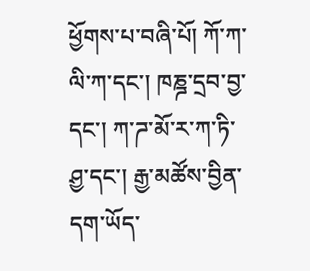ཕྱོགས་པ་བཞི་པོ། ཀོ་ཀ་ལི་ཀ་དང་། ཁཎྜ་དྲབ་བྱ་དང་། ཀ་ཌ་མོ་ར་ཀ་ཏི་ཤྱ་དང་། རྒྱ་མཚོས་བྱིན་དག་ཡོད་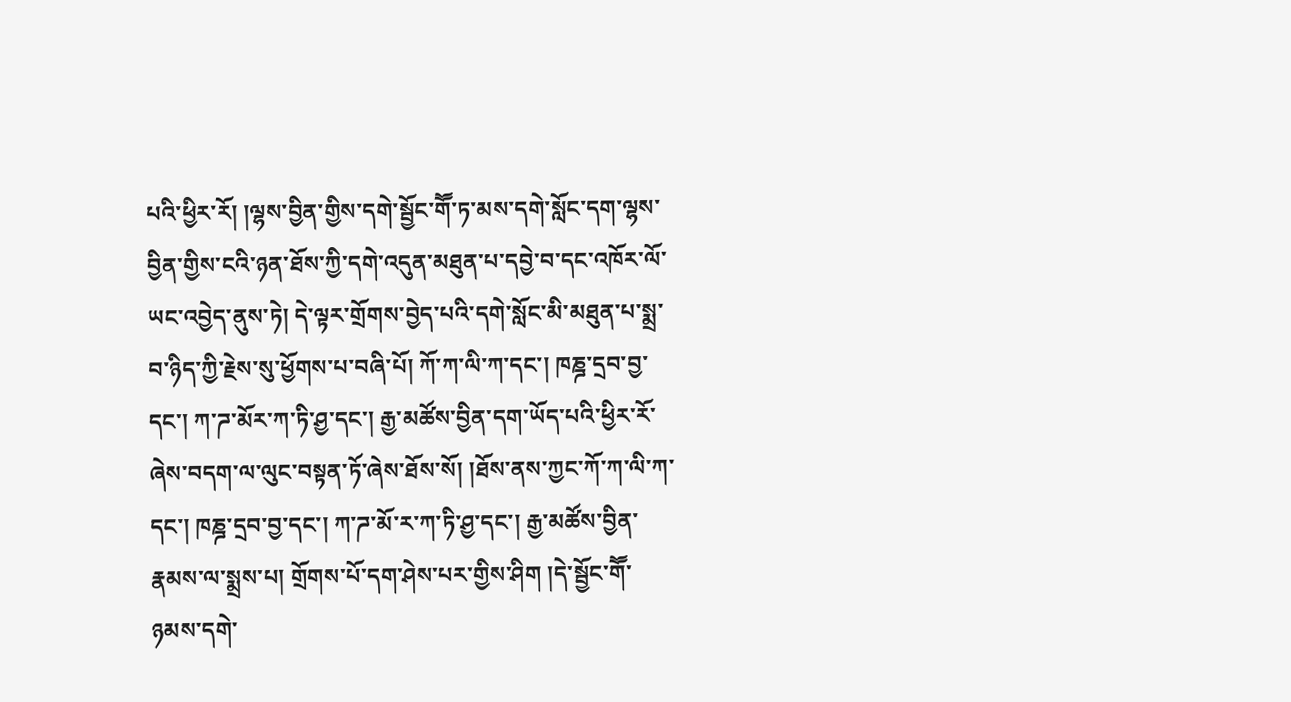པའི་ཕྱིར་རོ། །ལྷས་བྱིན་གྱིས་དགེ་སྦྱོང་གཽ་ཏ་མས་དགེ་སློང་དག་ལྷས་བྱིན་གྱིས་ངའི་ཉན་ཐོས་ཀྱི་དགེ་འདུན་མཐུན་པ་དབྱེ་བ་དང་འཁོར་ལོ་ཡང་འབྱེད་ནུས་ཏེ། དེ་ལྟར་གྲོགས་བྱེད་པའི་དགེ་སློང་མི་མཐུན་པ་སྨྲ་བ་ཉིད་ཀྱི་རྗེས་སུ་ཕྱོགས་པ་བཞི་པོ། ཀོ་ཀ་ལི་ཀ་དང་། ཁཎྜ་དྲབ་བྱ་དང་། ཀ་ཌ་མོར་ཀ་ཏི་ཤྱ་དང་། རྒྱ་མཚོས་བྱིན་དག་ཡོད་པའི་ཕྱིར་རོ་ཞེས་བདག་ལ་ལུང་བསྟན་ཏོ་ཞེས་ཐོས་སོ། །ཐོས་ནས་ཀྱང་ཀོ་ཀ་ལི་ཀ་དང་། ཁཎྜ་དྲབ་བྱ་དང་། ཀ་ཌ་མོ་ར་ཀ་ཏི་ཤྱ་དང་། རྒྱ་མཚོས་བྱིན་རྣམས་ལ་སྨྲས་པ། གྲོགས་པོ་དག་ཤེས་པར་གྱིས་ཤིག །དེ་སྦྱོང་གཽ་ཉམས་དགེ་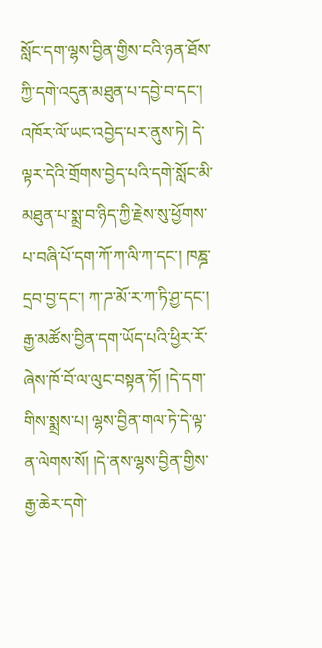སློང་དག་ལྷས་བྱིན་གྱིས་ངའི་ཉན་ཐོས་ཀྱི་དགེ་འདུན་མཐུན་པ་དབྱེ་བ་དང་། འཁོར་ལོ་ཡང་འབྱེད་པར་ནུས་ཏེ། དེ་ལྟར་དེའི་གྲོགས་བྱེད་པའི་དགེ་སློང་མི་མཐུན་པ་སྨྲ་བ་ཉིད་ཀྱི་རྗེས་སུ་ཕྱོགས་པ་བཞི་པོ་དག་ཀོ་ཀ་ལི་ཀ་དང་། ཁཎྜ་དྲབ་བྱ་དང་། ཀ་ཌ་མོ་ར་ཀ་ཏི་ཤྱ་དང་། རྒྱ་མཚོས་བྱིན་དག་ཡོད་པའི་ཕྱིར་རོ་ཞེས་ཁོ་བོ་ལ་ལུང་བསྟན་ཏོ། །དེ་དག་གིས་སྨྲས་པ། ལྷས་བྱིན་གལ་ཏེ་དེ་ལྟ་ན་ལེགས་སོ། །དེ་ནས་ལྷས་བྱིན་གྱིས་རྒྱ་ཆེར་དགེ་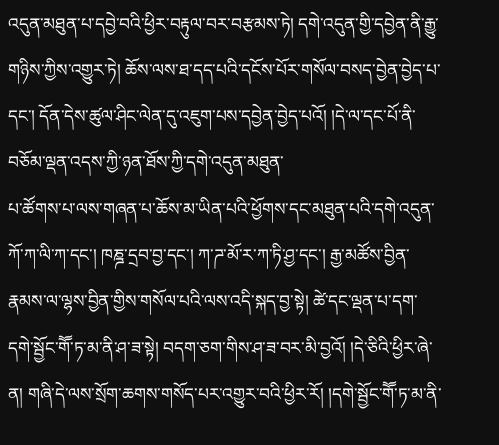འདུན་མཐུན་པ་དབྱེ་བའི་ཕྱིར་བརྟུལ་བར་བརྩམས་ཏེ། དགེ་འདུན་གྱི་དབྱེན་ནི་རྒྱུ་གཉིས་ཀྱིས་འགྱུར་ཏེ། ཆོས་ལས་ཐ་དད་པའི་དངོས་པོར་གསོལ་བསད་བྱེན་བྱེད་པ་དང་། དོན་དེས་ཚུལ་ཤིང་ལེན་དུ་འཇུག་པས་དབྱེན་བྱེད་པའོ། །དེ་ལ་དང་པོ་ནི་བཅོམ་ལྡན་འདས་ཀྱི་ཉན་ཐོས་ཀྱི་དགེ་འདུན་མཐུན་
པ་ཚོགས་པ་ལས་གཞན་པ་ཆོས་མ་ཡིན་པའི་ཕྱོགས་དང་མཐུན་པའི་དགེ་འདུན་ཀོ་ཀ་ལི་ཀ་དང་། ཁཎྜ་དྲབ་བྱ་དང་། ཀ་ཌ་མོ་ར་ཀ་ཏི་ཤྱ་དང་། རྒྱ་མཚོས་བྱིན་རྣམས་ལ་ལྷས་བྱིན་གྱིས་གསོལ་པའི་ལས་འདི་སྐད་བྱ་སྟེ། ཚེ་དང་ལྡན་པ་དག་དགེ་སྦྱོང་གཽ་ཏ་མ་ནི་ཤ་ཟ་སྟེ། བདག་ཅག་གིས་ཤ་ཟ་བར་མི་བྱའོ། །དེ་ཅིའི་ཕྱིར་ཞེ་ན། གཞི་དེ་ལས་སྲོག་ཆགས་གསོད་པར་འགྱུར་བའི་ཕྱིར་རོ། །དགེ་སྦྱོང་གཽ་ཏ་མ་ནི་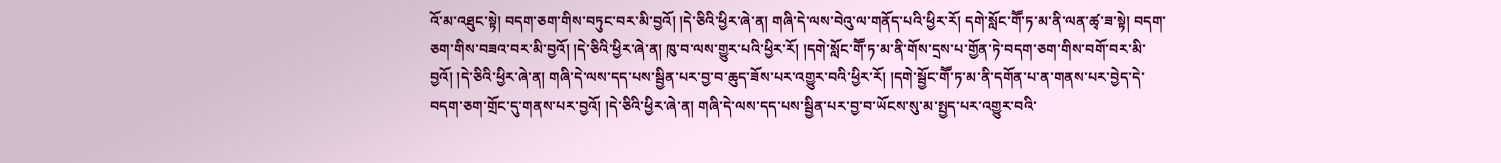འོ་མ་འཐུང་སྟེ། བདག་ཅག་གིས་བཏུང་བར་མི་བྱའོ། །དེ་ཅིའི་ཕྱིར་ཞེ་ན། གཞི་དེ་ལས་བེའུ་ལ་གནོད་པའི་ཕྱིར་རོ། དགེ་སློང་གཽ་ཏ་མ་ནི་ལན་ཚྭ་ཟ་སྟེ། བདག་ཅག་གིས་བཟའ་བར་མི་བྱའོ། །དེ་ཅིའི་ཕྱིར་ཞེ་ན། ཁུ་བ་ལས་གྱུར་པའི་ཕྱིར་རོ། །དགེ་སློང་གཽ་ཏ་མ་ནི་གོས་དྲས་པ་གྱོན་ཏེ་བདག་ཅག་གིས་བགོ་བར་མི་བྱའོ། །དེ་ཅིའི་ཕྱིར་ཞེ་ན། གཞི་དེ་ལས་དད་པས་སྦྱིན་པར་བྱ་བ་ཆུད་ཟོས་པར་འགྱུར་བའི་ཕྱིར་རོ། །དགེ་སྦྱོང་གཽ་ཏ་མ་ནི་དགོན་པ་ན་གནས་པར་བྱེད་དེ་བདག་ཅག་གྲོང་དུ་གནས་པར་བྱའོ། །དེ་ཅིའི་ཕྱིར་ཞེ་ན། གཞི་དེ་ལས་དད་པས་སྦྱིན་པར་བྱ་བ་ཡོངས་སུ་མ་སྤྱད་པར་འགྱུར་བའི་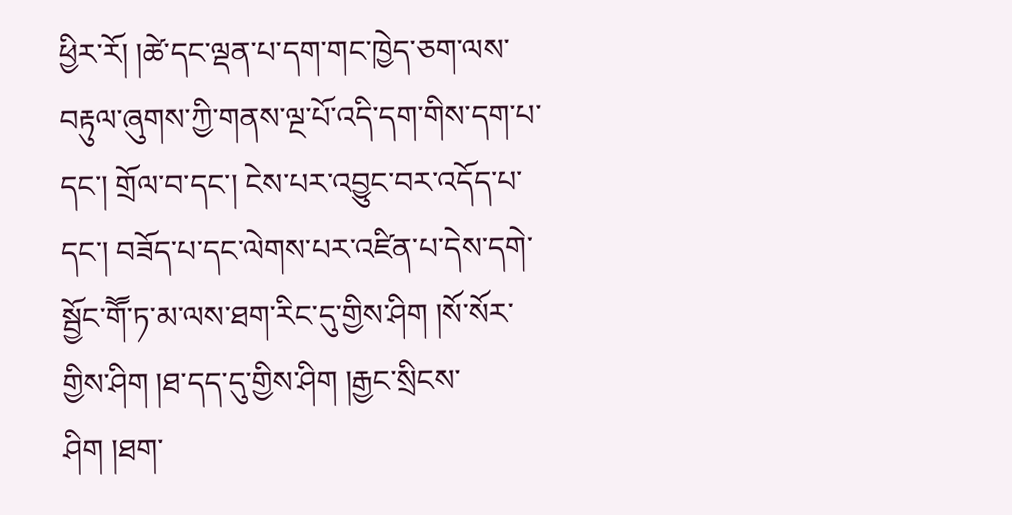ཕྱིར་རོ། །ཚེ་དང་ལྡན་པ་དག་གང་ཁྱེད་ཅག་ལས་བརྟུལ་ཞུགས་ཀྱི་གནས་ལྔ་པོ་འདི་དག་གིས་དག་པ་དང་། གྲོལ་བ་དང་། ངེས་པར་འབྱུང་བར་འདོད་པ་དང་། བཟོད་པ་དང་ལེགས་པར་འཛིན་པ་དེས་དགེ་སྦྱོང་གཽ་ཏ་མ་ལས་ཐག་རིང་དུ་གྱིས་ཤིག །སོ་སོར་གྱིས་ཤིག །ཐ་དད་དུ་གྱིས་ཤིག །རྒྱང་སྲིངས་ཤིག །ཐག་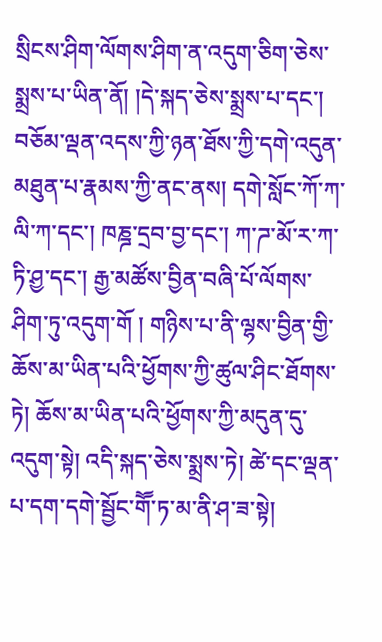སྲིངས་ཤིག་ལོགས་ཤིག་ན་འདུག་ཅིག་ཅེས་སྨྲས་པ་ཡིན་ནོ། །དེ་སྐད་ཅེས་སྨྲས་པ་དང་། བཅོམ་ལྡན་འདས་ཀྱི་ཉན་ཐོས་ཀྱི་དགེ་འདུན་མཐུན་པ་རྣམས་ཀྱི་ནང་ནས། དགེ་སློང་ཀོ་ཀ་ལི་ཀ་དང་། ཁཎྜ་དྲབ་བྱ་དང་། ཀ་ཌ་མོ་ར་ཀ་ཏི་ཤྱ་དང་། རྒྱ་མཚོས་བྱིན་བཞི་པོ་ལོགས་ཤིག་ཏུ་འདུག་གོ ། གཉིས་པ་ནི་ལྷས་བྱིན་གྱི་ཆོས་མ་ཡིན་པའི་ཕྱོགས་ཀྱི་ཚུལ་ཤིང་ཐོགས་ཏེ། ཆོས་མ་ཡིན་པའི་ཕྱོགས་ཀྱི་མདུན་དུ་འདུག་སྟེ། འདི་སྐད་ཅེས་སྨྲས་ཏེ། ཚེ་དང་ལྡན་པ་དག་དགེ་སྦྱོང་གཽ་ཏ་མ་ནི་ཤ་ཟ་སྟེ།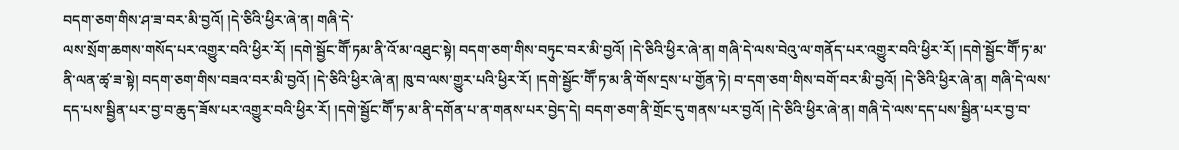བདག་ཅག་གིས་ཤ་ཟ་བར་མི་བྱའོ། །དེ་ཅིའི་ཕྱིར་ཞེ་ན། གཞི་དེ་
ལས་སྲོག་ཆགས་གསོད་པར་འགྱུར་བའི་ཕྱིར་རོ། །དགེ་སྦྱོང་གཽ་ཏམ་ནི་འོ་མ་འཐུང་སྟེ། བདག་ཅག་གིས་བཏུང་བར་མི་བྱའོ། །དེ་ཅིའི་ཕྱིར་ཞེ་ན། གཞི་དེ་ལས་བེའུ་ལ་གནོད་པར་འགྱུར་བའི་ཕྱིར་རོ། །དགེ་སྦྱོང་གཽ་ཏ་མ་ནི་ལན་ཚྭ་ཟ་སྟེ། བདག་ཅག་གིས་བཟའ་བར་མི་བྱའོ། །དེ་ཅིའི་ཕྱིར་ཞེ་ན། ཁུ་བ་ལས་གྱུར་པའི་ཕྱིར་རོ། །དགེ་སྦྱོང་གཽ་ཏ་མ་ནི་གོས་དྲས་པ་གྱོན་ཏེ། བ་དག་ཅག་གིས་བགོ་བར་མི་བྱའོ། །དེ་ཅིའི་ཕྱིར་ཞེ་ན། གཞི་དེ་ལས་དད་པས་སྦྱིན་པར་བྱ་བ་ཆུད་ཟོས་པར་འགྱུར་བའི་ཕྱིར་རོ། །དགེ་སྦྱོང་གཽ་ཏ་མ་ནི་དགོན་པ་ན་གནས་པར་བྱེད་དེ། བདག་ཅག་ནི་གྲོང་དུ་གནས་པར་བྱའོ། །དེ་ཅིའི་ཕྱིར་ཞེ་ན། གཞི་དེ་ལས་དད་པས་སྦྱིན་པར་བྱ་བ་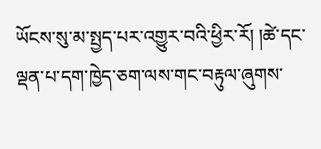ཡོངས་སུ་མ་སྤྱད་པར་འགྱུར་བའི་ཕྱིར་རོ། །ཚེ་དང་ལྡན་པ་དག་ཁྱེད་ཅག་ལས་གང་བརྟུལ་ཞུགས་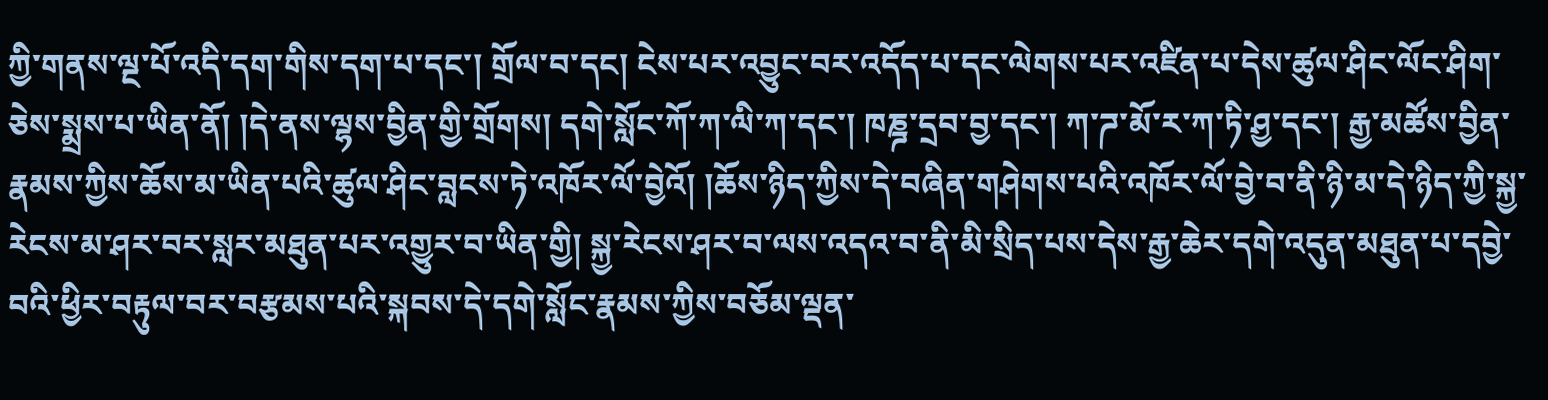ཀྱི་གནས་ལྔ་པོ་འདི་དག་གིས་དག་པ་དང་། གྲོལ་བ་དང། ངེས་པར་འབྱུང་བར་འདོད་པ་དང་ལེགས་པར་འཛིན་པ་དེས་ཚུལ་ཤིང་ལོང་ཤིག་ཅེས་སྨྲས་པ་ཡིན་ནོ། །དེ་ནས་ལྷས་བྱིན་གྱི་གྲོགས། དགེ་སློང་ཀོ་ཀ་ལི་ཀ་དང་། ཁཎྜ་དྲབ་བྱ་དང་། ཀ་ཌ་མོ་ར་ཀ་ཏི་ཤྱ་དང་། རྒྱ་མཚོས་བྱིན་རྣམས་ཀྱིས་ཆོས་མ་ཡིན་པའི་ཚུལ་ཤིང་བླངས་ཏེ་འཁོར་ལོ་བྱེའོ། །ཆོས་ཉིད་ཀྱིས་དེ་བཞིན་གཤེགས་པའི་འཁོར་ལོ་བྱེ་བ་ནི་ཉི་མ་དེ་ཉིད་ཀྱི་སྐྱ་རེངས་མ་ཤར་བར་སླར་མཐུན་པར་འགྱུར་བ་ཡིན་གྱི། སྐྱ་རེངས་ཤར་བ་ལས་འདའ་བ་ནི་མི་སྲིད་པས་དེས་རྒྱ་ཆེར་དགེ་འདུན་མཐུན་པ་དབྱེ་བའི་ཕྱིར་བརྟུལ་བར་བརྩམས་པའི་སྐབས་དེ་དགེ་སློང་རྣམས་ཀྱིས་བཅོམ་ལྡན་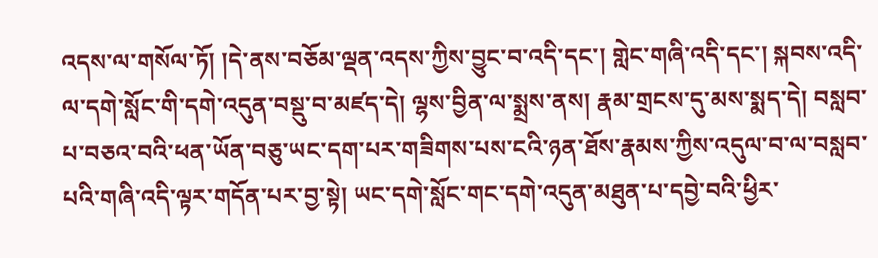འདས་ལ་གསོལ་ཏོ། །དེ་ནས་བཅོམ་ལྡན་འདས་ཀྱིས་བྱུང་བ་འདི་དང་། གླེང་གཞི་འདི་དང་། སྐབས་འདི་ལ་དགེ་སློང་གི་དགེ་འདུན་བསྡུ་བ་མཛད་དེ། ལྷས་བྱིན་ལ་སྨྲས་ནས། རྣམ་གྲངས་དུ་མས་སྨད་དེ། བསླབ་པ་བཅའ་བའི་ཕན་ཡོན་བཅུ་ཡང་དག་པར་གཟིགས་པས་ངའི་ཉན་ཐོས་རྣམས་ཀྱིས་འདུལ་བ་ལ་བསླབ་པའི་གཞི་འདི་ལྟར་གདོན་པར་བྱ་སྟེ། ཡང་དགེ་སློང་གང་དགེ་འདུན་མཐུན་པ་དབྱེ་བའི་ཕྱིར་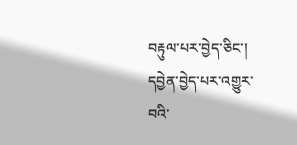བརྟུལ་པར་བྱེད་ཅིང་། དབྱེན་བྱེད་པར་འགྱུར་བའི་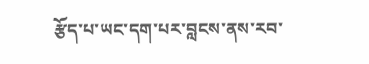རྩོད་པ་ཡང་དག་པར་བླངས་ནས་རབ་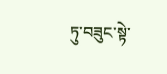ཏུ་བཟུང་སྟེ་